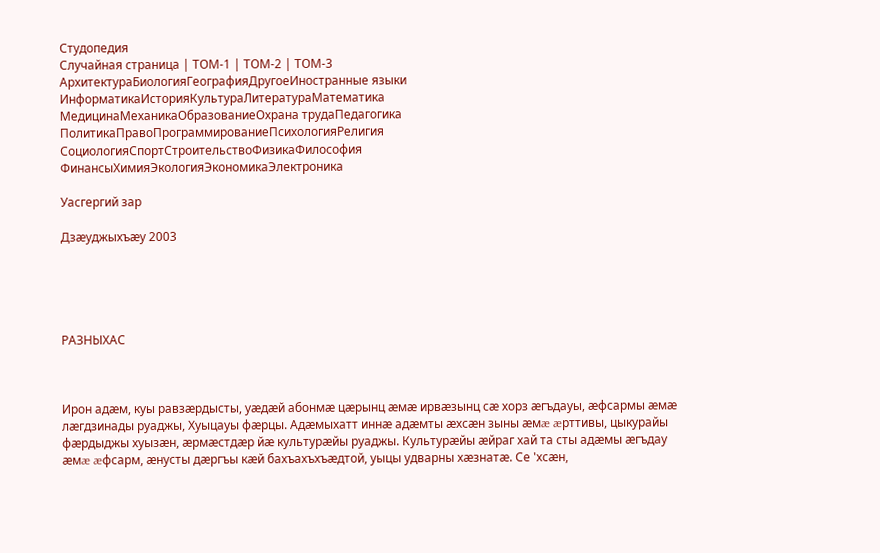Студопедия
Случайная страница | ТОМ-1 | ТОМ-2 | ТОМ-3
АрхитектураБиологияГеографияДругоеИностранные языки
ИнформатикаИсторияКультураЛитератураМатематика
МедицинаМеханикаОбразованиеОхрана трудаПедагогика
ПолитикаПравоПрограммированиеПсихологияРелигия
СоциологияСпортСтроительствоФизикаФилософия
ФинансыХимияЭкологияЭкономикаЭлектроника

Уасгергий зар

Дзæуджыхъæу 2003





РАЗНЫХАС



Ирон адæм, куы равзæрдысты, уæдæй абонмæ цæрынц æмæ ирвæзынц сæ хорз æгъдауы, æфсармы æмæ лæгдзинады руаджы, Хуыцауы фæрцы. Адæмыхатт иннæ адæмты æхсæн зыны æмæ æрттивы, цыкурайы фæрдыджы хуызæн, æрмæстдæр йæ культурæйы руаджы. Культурæйы æйраг хай та сты адæмы æгъдау æмæ æфсарм, æнусты дæргъы кæй бахъахъхъæдтой, уыцы удварны хæзнатæ. Се 'хсæн,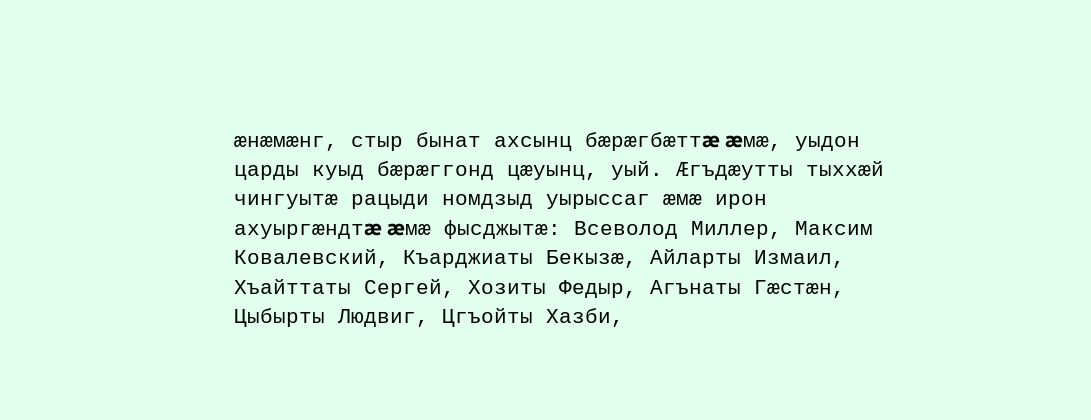æнæмæнг, стыр бынат ахсынц бæрæгбæттæ æмæ, уыдон царды куыд бæрæггонд цæуынц, уый. Æгъдæутты тыххæй чингуытæ рацыди номдзыд уырыссаг æмæ ирон ахуыргæндтæ æмæ фысджытæ: Всеволод Миллер, Максим Ковалевский, Къарджиаты Бекызæ, Айларты Измаил, Хъайттаты Сергей, Хозиты Федыр, Агънаты Гæстæн, Цыбырты Людвиг, Цгъойты Хазби,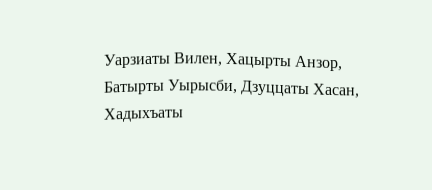Уарзиаты Вилен, Хацырты Анзор, Батырты Уырысби, Дзуццаты Хасан, Хадыхъаты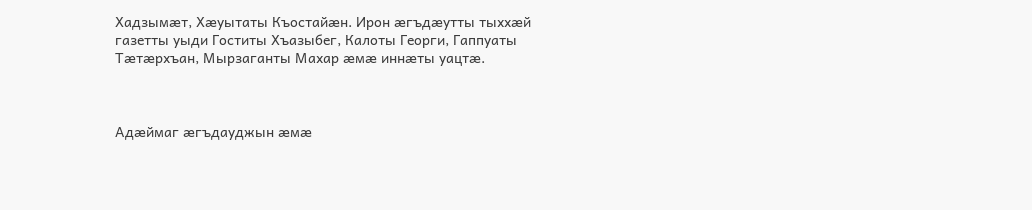Хадзымæт, Хæуытаты Къостайæн. Ирон æгъдæутты тыххæй газетты уыди Гоститы Хъазыбег, Калоты Георги, Гаппуаты Тæтæрхъан, Мырзаганты Махар æмæ иннæты уацтæ.



Адæймаг æгъдауджын æмæ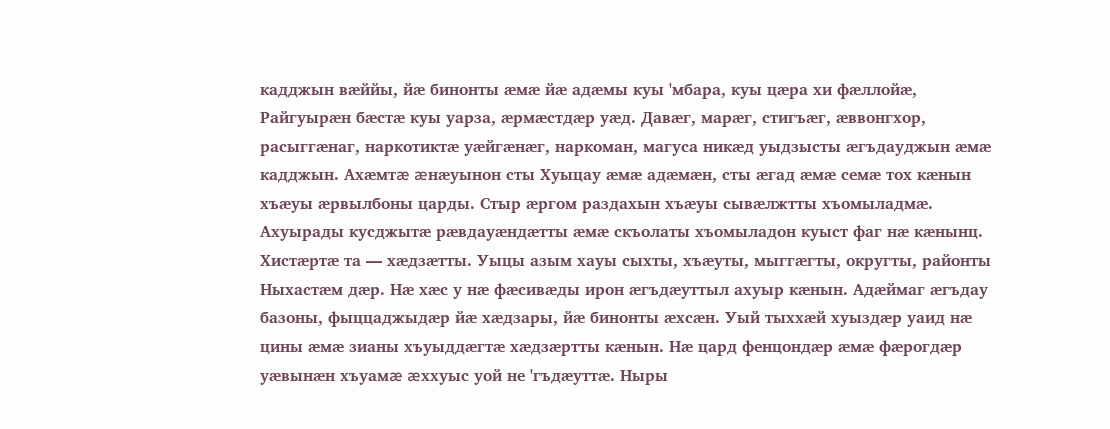кадджын вæййы, йæ бинонты æмæ йæ адæмы куы 'мбара, куы цæра хи фæллойæ, Райгуырæн бæстæ куы уарза, æрмæстдæр уæд. Давæг, марæг, стигъæг, æввонгхор, расыггæнаг, наркотиктæ уæйгæнæг, наркоман, магуса никæд уыдзысты æгъдауджын æмæ кадджын. Ахæмтæ æнæуынон сты Хуыцау æмæ адæмæн, сты æгад æмæ семæ тох кæнын хъæуы æрвылбоны царды. Стыр æргом раздахын хъæуы сывæлжтты хъомыладмæ. Ахуырады кусджытæ рæвдауæндæтты æмæ скъолаты хъомыладон куыст фаг нæ кæнынц. Хистæртæ та — хæдзæтты. Уыцы азым хауы сыхты, хъæуты, мыггæгты, округты, районты Ныхастæм дæр. Нæ хæс у нæ фæсивæды ирон æгъдæуттыл ахуыр кæнын. Адæймаг æгъдау базоны, фыццаджыдæр йæ хæдзары, йæ бинонты æхсæн. Уый тыххæй хуыздæр уаид нæ цины æмæ зианы хъуыддæгтæ хæдзæртты кæнын. Нæ цард фенцондæр æмæ фæрогдæр уæвынæн хъуамæ æххуыс уой не 'гъдæуттæ. Ныры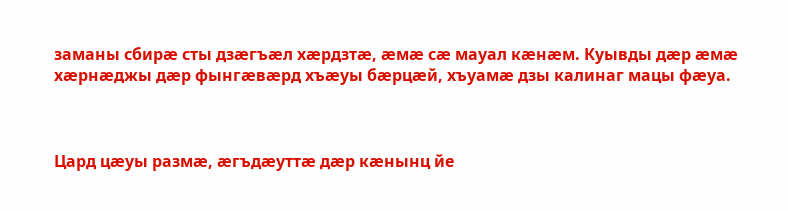заманы сбирæ сты дзæгъæл хæрдзтæ, æмæ сæ мауал кæнæм. Куывды дæр æмæ хæрнæджы дæр фынгæвæрд хъæуы бæрцæй, хъуамæ дзы калинаг мацы фæуа.



Цард цæуы размæ, æгъдæуттæ дæр кæнынц йе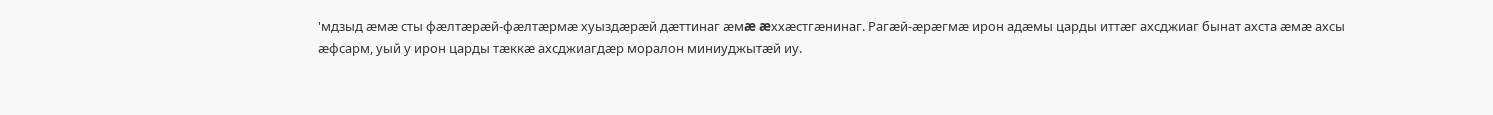'мдзыд æмæ сты фæлтæрæй-фæлтæрмæ хуыздæрæй дæттинаг æмæ æххæстгæнинаг. Рагæй-æрæгмæ ирон адæмы царды иттæг ахсджиаг бынат ахста æмæ ахсы æфсарм, уый у ирон царды тæккæ ахсджиагдæр моралон миниуджытæй иу.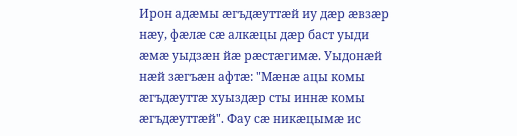Ирон адæмы æгъдæуттæй иу дæр æвзæр нæу, фæлæ сæ алкæцы дæр баст уыди æмæ уыдзæн йæ рæстæгимæ. Уыдонæй нæй зæгъæн афтæ: "Мæнæ ацы комы æгъдæуттæ хуыздæр сты иннæ комы æгъдæуттæй". Фау сæ никæцымæ ис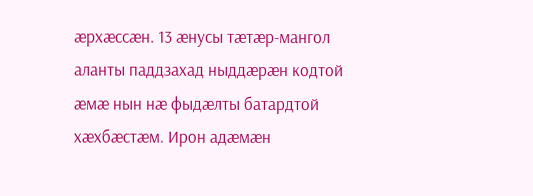æрхæссæн. 13 æнусы тæтæр-мангол аланты паддзахад ныддæрæн кодтой æмæ нын нæ фыдæлты батардтой хæхбæстæм. Ирон адæмæн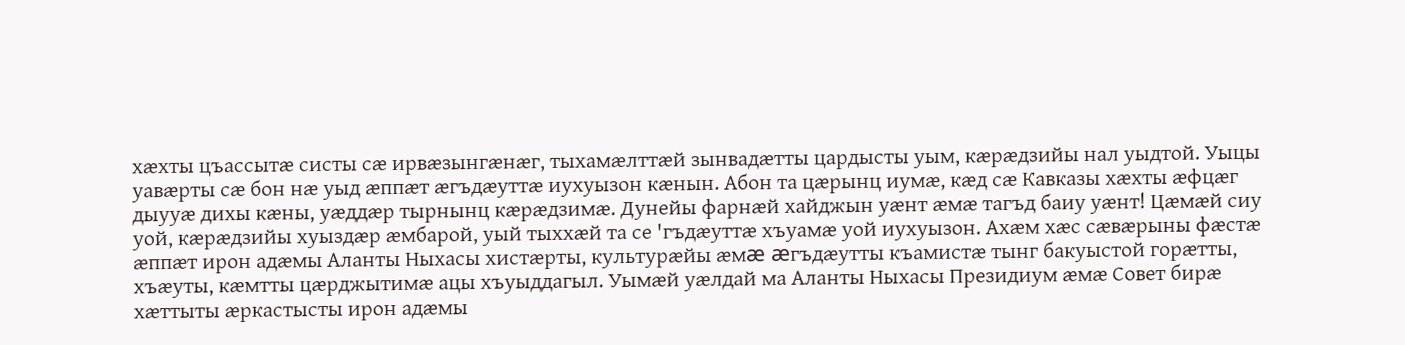хæхты цъассытæ систы сæ ирвæзынгæнæг, тыхамæлттæй зынвадæтты цардысты уым, кæрæдзийы нал уыдтой. Уыцы уавæрты сæ бон нæ уыд æппæт æгъдæуттæ иухуызон кæнын. Абон та цæрынц иумæ, кæд сæ Кавказы хæхты æфцæг дыууæ дихы кæны, уæддæр тырнынц кæрæдзимæ. Дунейы фарнæй хайджын уæнт æмæ тагъд баиу уæнт! Цæмæй сиу уой, кæрæдзийы хуыздæр æмбарой, уый тыххæй та се 'гъдæуттæ хъуамæ уой иухуызон. Ахæм хæс сæвæрыны фæстæ æппæт ирон адæмы Аланты Ныхасы хистæрты, культурæйы æмæ æгъдæутты къамистæ тынг бакуыстой горæтты, хъæуты, кæмтты цæрджытимæ ацы хъуыддагыл. Уымæй уæлдай ма Аланты Ныхасы Президиум æмæ Совет бирæ хæттыты æркастысты ирон адæмы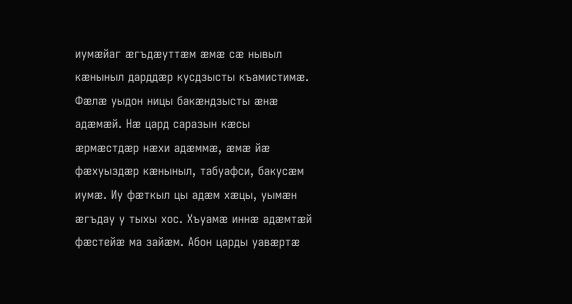иумæйаг æгъдæуттæм æмæ сæ нывыл кæныныл дарддæр кусдзысты къамистимæ. Фæлæ уыдон ницы бакæндзысты æнæ адæмæй. Нæ цард саразын кæсы æрмæстдæр нæхи адæммæ, æмæ йæ фæхуыздæр кæныныл, табуафси, бакусæм иумæ. Иу фæткыл цы адæм хæцы, уымæн æгъдау у тыхы хос. Хъуамæ иннæ адæмтæй фæстейæ ма зайæм. Абон царды уавæртæ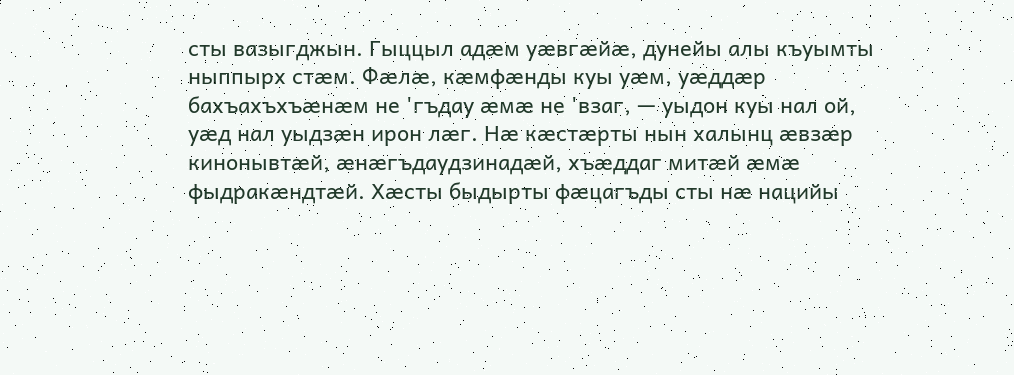сты вазыгджын. Гыццыл адæм уæвгæйæ, дунейы алы къуымты ныппырх стæм. Фæлæ, кæмфæнды куы уæм, уæддæр бахъахъхъæнæм не 'гъдау æмæ не 'взаг, — уыдон куы нал ой, уæд нал уыдзæн ирон лæг. Нæ кæстæрты нын халынц æвзæр кинонывтæй, æнæгъдаудзинадæй, хъæддаг митæй æмæ фыдракæндтæй. Хæсты быдырты фæцагъды сты нæ нацийы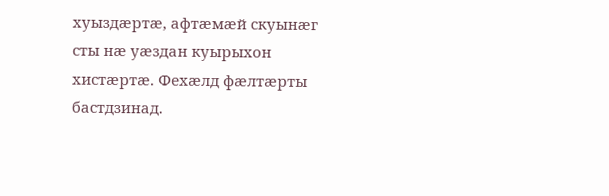хуыздæртæ, афтæмæй скуынæг сты нæ уæздан куырыхон хистæртæ. Фехæлд фæлтæрты бастдзинад.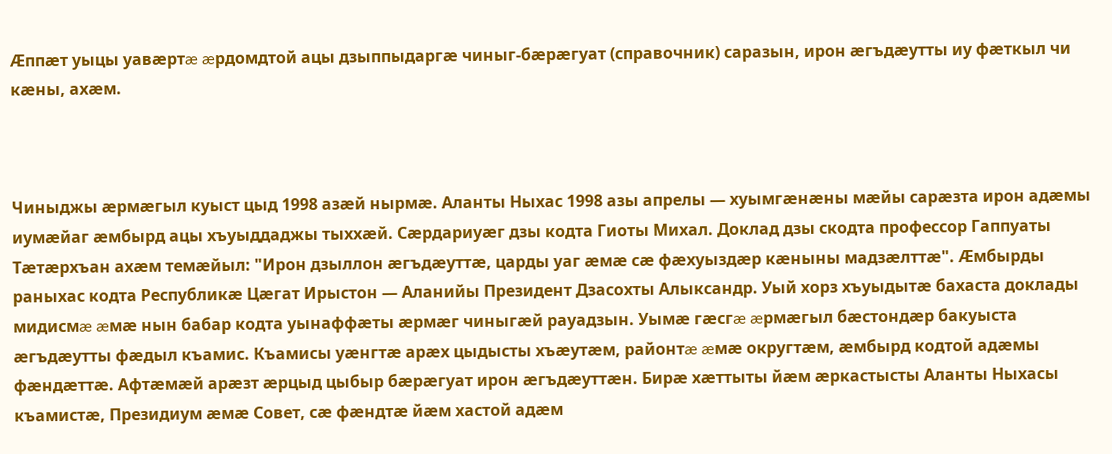Æппæт уыцы уавæртæ æрдомдтой ацы дзыппыдаргæ чиныг-бæрæгуат (справочник) саразын, ирон æгъдæутты иу фæткыл чи кæны, ахæм.



Чиныджы æрмæгыл куыст цыд 1998 азæй нырмæ. Аланты Ныхас 1998 азы апрелы — хуымгæнæны мæйы сарæзта ирон адæмы иумæйаг æмбырд ацы хъуыддаджы тыххæй. Сæрдариуæг дзы кодта Гиоты Михал. Доклад дзы скодта профессор Гаппуаты Тæтæрхъан ахæм темæйыл: "Ирон дзыллон æгъдæуттæ, царды уаг æмæ сæ фæхуыздæр кæныны мадзæлттæ". Æмбырды раныхас кодта Республикæ Цæгат Ирыстон — Аланийы Президент Дзасохты Алыксандр. Уый хорз хъуыдытæ бахаста доклады мидисмæ æмæ нын бабар кодта уынаффæты æрмæг чиныгæй рауадзын. Уымæ гæсгæ æрмæгыл бæстондæр бакуыста æгъдæутты фæдыл къамис. Къамисы уæнгтæ арæх цыдысты хъæутæм, районтæ æмæ округтæм, æмбырд кодтой адæмы фæндæттæ. Афтæмæй арæзт æрцыд цыбыр бæрæгуат ирон æгъдæуттæн. Бирæ хæттыты йæм æркастысты Аланты Ныхасы къамистæ, Президиум æмæ Совет, сæ фæндтæ йæм хастой адæм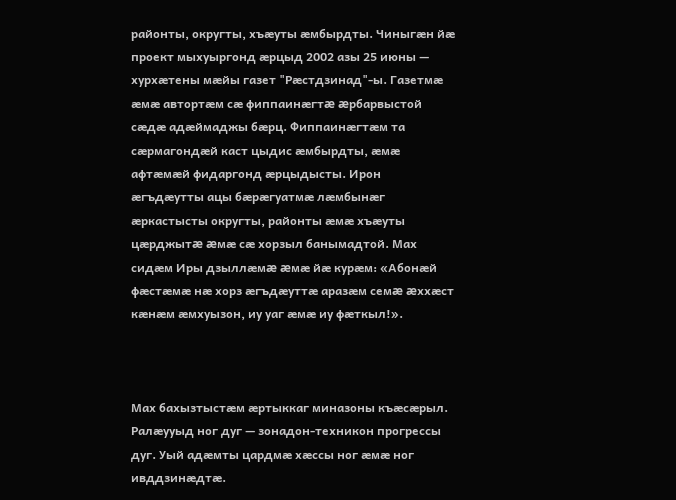районты, округты, хъæуты æмбырдты. Чиныгæн йæ проект мыхуыргонд æрцыд 2002 азы 25 июны — хурхæтены мæйы газет "Рæстдзинад"-ы. Газетмæ æмæ автортæм сæ фиппаинæгтæ æрбарвыстой сæдæ адæймаджы бæрц. Фиппаинæгтæм та сæрмагондæй каст цыдис æмбырдты, æмæ афтæмæй фидаргонд æрцыдысты. Ирон æгъдæутты ацы бæрæгуатмæ лæмбынæг æркастысты округты, районты æмæ хъæуты цæрджытæ æмæ сæ хорзыл банымадтой. Мах сидæм Иры дзыллæмæ æмæ йæ курæм: «Абонæй фæстæмæ нæ хорз æгъдæуттæ аразæм семæ æххæст кæнæм æмхуызон, иу уаг æмæ иу фæткыл!».



Мах бахызтыстæм æртыккаг миназоны къæсæрыл. Ралæууыд ног дуг — зонадон-техникон прогрессы дуг. Уый адæмты цардмæ хæссы ног æмæ ног ивддзинæдтæ.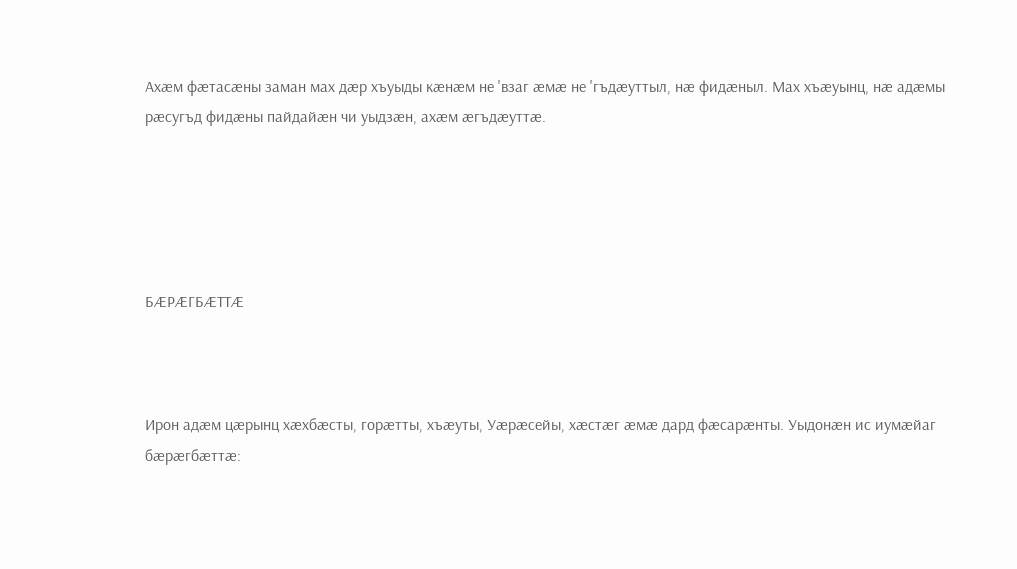Ахæм фæтасæны заман мах дæр хъуыды кæнæм не 'взаг æмæ не 'гъдæуттыл, нæ фидæныл. Мах хъæуынц, нæ адæмы рæсугъд фидæны пайдайæн чи уыдзæн, ахæм æгъдæуттæ.





БÆРÆГБÆТТÆ



Ирон адæм цæрынц хæхбæсты, горæтты, хъæуты, Уæрæсейы, хæстæг æмæ дард фæсарæнты. Уыдонæн ис иумæйаг бæрæгбæттæ: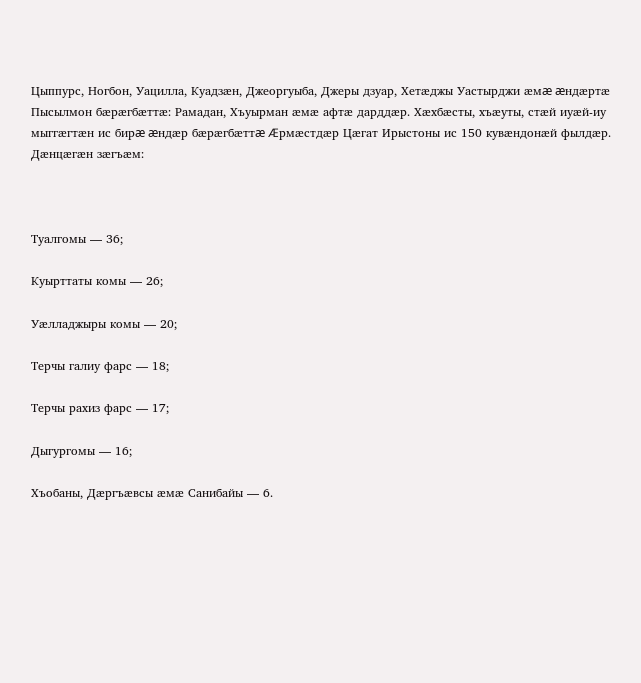Цыппурс, Ногбон, Уацилла, Куадзæн, Джеоргуыба, Джеры дзуар, Хетæджы Уастырджи æмæ æндæртæ Пысылмон бæрæгбæттæ: Рамадан, Хъуырман æмæ афтæ дарддæр. Хæхбæсты, хъæуты, стæй иуæй-иу мыггæгтæн ис бирæ æндæр бæрæгбæттæ Æрмæстдæр Цæгат Ирыстоны ис 150 кувæндонæй фылдæр. Дæнцæгæн зæгъæм:



Туалгомы — 36;

Куырттаты комы — 26;

Уæлладжыры комы — 20;

Терчы галиу фарс — 18;

Терчы рахиз фарс — 17;

Дыгургомы — 16;

Хъобаны, Дæргъæвсы æмæ Санибайы — 6.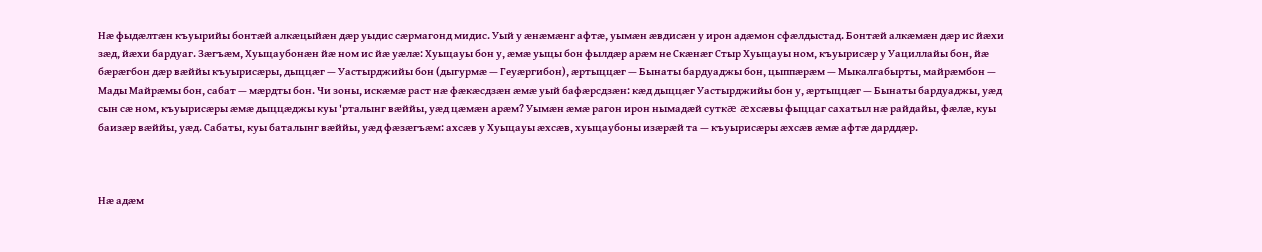Нæ фыдæлтæн къуырийы бонтæй алкæцыйæн дæр уыдис сæрмагонд мидис. Уый у æнæмæнг афтæ, уымæн æвдисæн у ирон адæмон сфæлдыстад. Бонтæй алкæмæн дæр ис йæхи зæд, йæхи бардуаг. Зæгъæм, Хуыцаубонæн йæ ном ис йæ уæлæ: Хуыцауы бон у, æмæ уыцы бон фылдæр арæм не Скæнæг Стыр Хуыцауы ном, къуырисæр у Уациллайы бон, йæ бæрæгбон дæр вæййы къуырисæры, дыццæг — Уастырджийы бон (дыгурмæ — Геуæргибон), æртыццæг — Бынаты бардуаджы бон, цыппæрæм — Мыкалгабырты, майрæмбон — Мады Майрæмы бон, сабат — мæрдты бон. Чи зоны, искæмæ раст нæ фæкæсдзæн æмæ уый бафæрсдзæн: кæд дыццæг Уастырджийы бон у, æртыццæг — Бынаты бардуаджы, уæд сын сæ ном, къуырисæры æмæ дыццæджы куы 'рталынг вæййы, уæд цæмæн арæм? Уымæн æмæ рагон ирон нымадæй суткæ æхсæвы фыццаг сахатыл нæ райдайы, фæлæ, куы баизæр вæййы, уæд. Сабаты, куы баталынг вæййы, уæд фæзæгъæм: ахсæв у Хуыцауы æхсæв, хуыцаубоны изæрæй та — къуырисæры æхсæв æмæ афтæ дарддæр.



Нæ адæм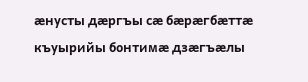æнусты дæргъы сæ бæрæгбæттæ къуырийы бонтимæ дзæгъæлы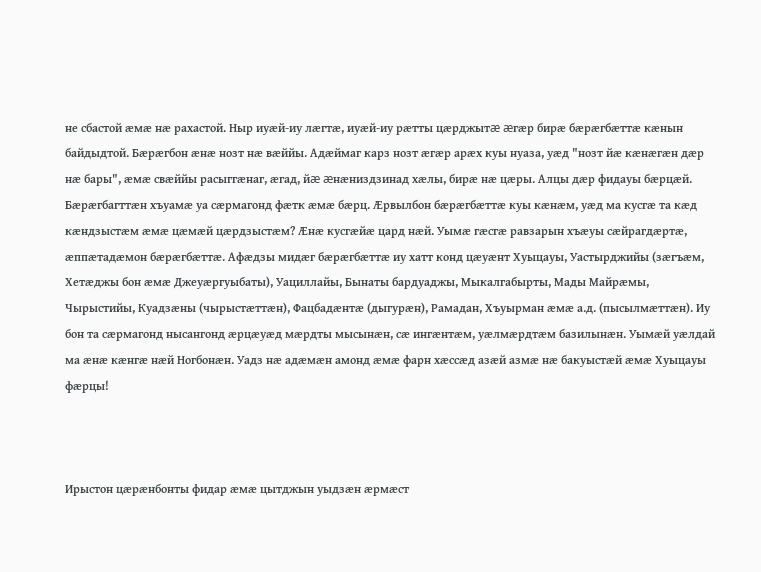не сбастой æмæ нæ рахастой. Ныр иуæй-иу лæгтæ, иуæй-иу рæтты цæрджытæ æгæр бирæ бæрæгбæттæ кæнын байдыдтой. Бæрæгбон æнæ нозт нæ вæййы. Адæймаг карз нозт æгæр арæх куы нуаза, уæд "нозт йæ кæнæгæн дæр нæ бары", æмæ свæййы расыггæнаг, æгад, йæ æнæниздзинад хæлы, бирæ нæ цæры. Алцы дæр фидауы бæрцæй. Бæрæгбагттæн хъуамæ уа сæрмагонд фæтк æмæ бæрц. Æрвылбон бæрæгбæттæ куы кæнæм, уæд ма кусгæ та кæд кæндзыстæм æмæ цæмæй цæрдзыстæм? Æнæ кусгæйæ цард нæй. Уымæ гæсгæ равзарын хъæуы сæйрагдæртæ, æппæтадæмон бæрæгбæттæ. Афæдзы мидæг бæрæгбæттæ иу хатт конд цæуæнт Хуыцауы, Уастырджийы (зæгъæм, Хетæджы бон æмæ Джеуæргуыбаты), Уациллайы, Бынаты бардуаджы, Мыкалгабырты, Мады Майрæмы, Чырыстийы, Куадзæны (чырыстæттæн), Фацбадæнтæ (дыгурæн), Рамадан, Хъуырман æмæ а.д. (пысылмæттæн). Иу бон та сæрмагонд нысангонд æрцæуæд мæрдты мысынæн, сæ ингæнтæм, уæлмæрдтæм базилынæн. Уымæй уæлдай ма æнæ кæнгæ нæй Ногбонæн. Уадз нæ адæмæн амонд æмæ фарн хæссæд азæй азмæ нæ бакуыстæй æмæ Хуыцауы фæрцы!



Ирыстон цæрæнбонты фидар æмæ цытджын уыдзæн æрмæст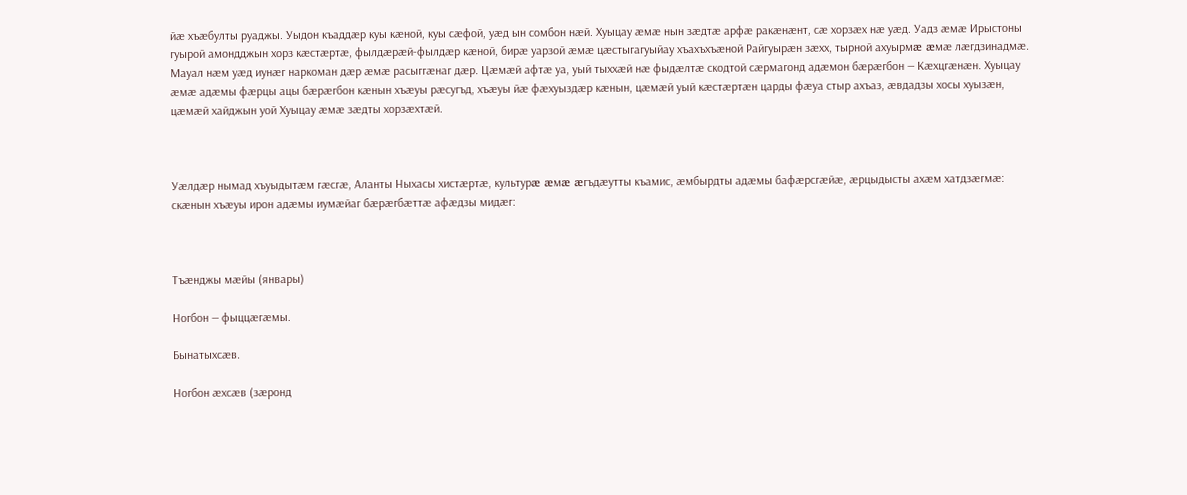йæ хъæбулты руаджы. Уыдон къаддæр куы кæной, куы сæфой, уæд ын сомбон нæй. Хуыцау æмæ нын зæдтæ арфæ ракæнæнт, сæ хорзæх нæ уæд. Уадз æмæ Ирыстоны гуырой амондджын хорз кæстæртæ, фылдæрæй-фылдæр кæной, бирæ уарзой æмæ цæстыгагуыйау хъахъхъæной Райгуырæн зæхх, тырной ахуырмæ æмæ лæгдзинадмæ. Мауал нæм уæд иунæг наркоман дæр æмæ расыггæнаг дæр. Цæмæй афтæ уа, уый тыххæй нæ фыдæлтæ скодтой сæрмагонд адæмон бæрæгбон — Кæхцгæнæн. Хуыцау æмæ адæмы фæрцы ацы бæрæгбон кæнын хъæуы рæсугъд, хъæуы йæ фæхуыздæр кæнын, цæмæй уый кæстæртæн царды фæуа стыр ахъаз, æвдадзы хосы хуызæн, цæмæй хайджын уой Хуыцау æмæ зæдты хорзæхтæй.



Уæлдæр нымад хъуыдытæм гæсгæ, Аланты Ныхасы хистæртæ, культурæ æмæ æгъдæутты къамис, æмбырдты адæмы бафæрсгæйæ, æрцыдысты ахæм хатдзæгмæ: скæнын хъæуы ирон адæмы иумæйаг бæрæгбæттæ афæдзы мидæг:



Тъæнджы мæйы (январы)

Ногбон — фыццæгæмы.

Бынатыхсæв.

Ногбон æхсæв (зæронд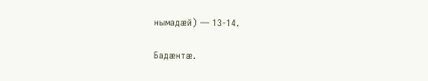нымадæй) — 13-14.

Бадæнтæ.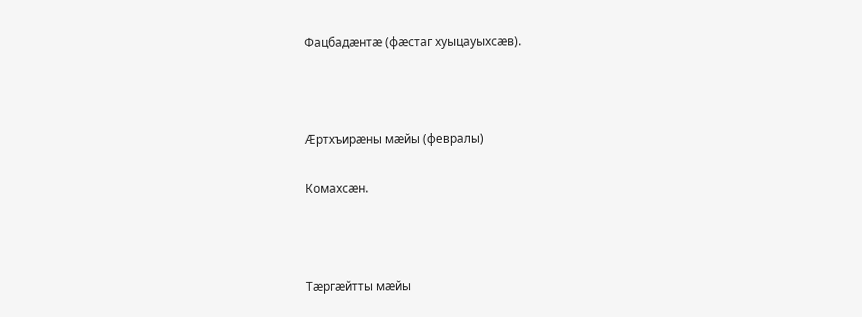Фацбадæнтæ (фæстаг хуыцауыхсæв).



Æртхъирæны мæйы (февралы)

Комахсæн.



Тæргæйтты мæйы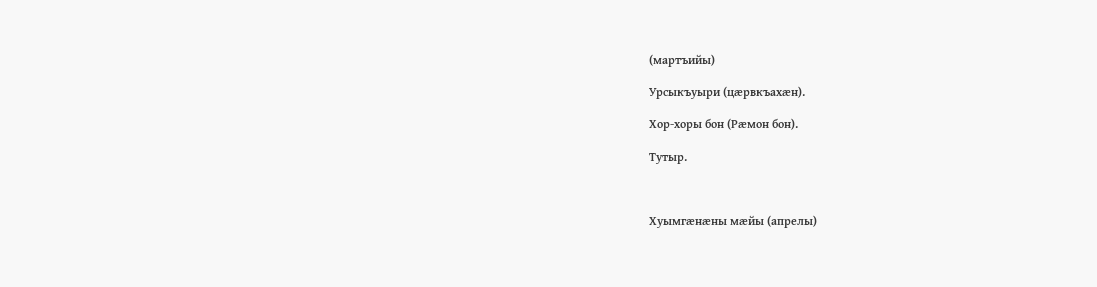(мартъийы)

Урсыкъуыри (цæрвкъахæн).

Хор-хоры бон (Рæмон бон).

Тутыр.



Хуымгæнæны мæйы (апрелы)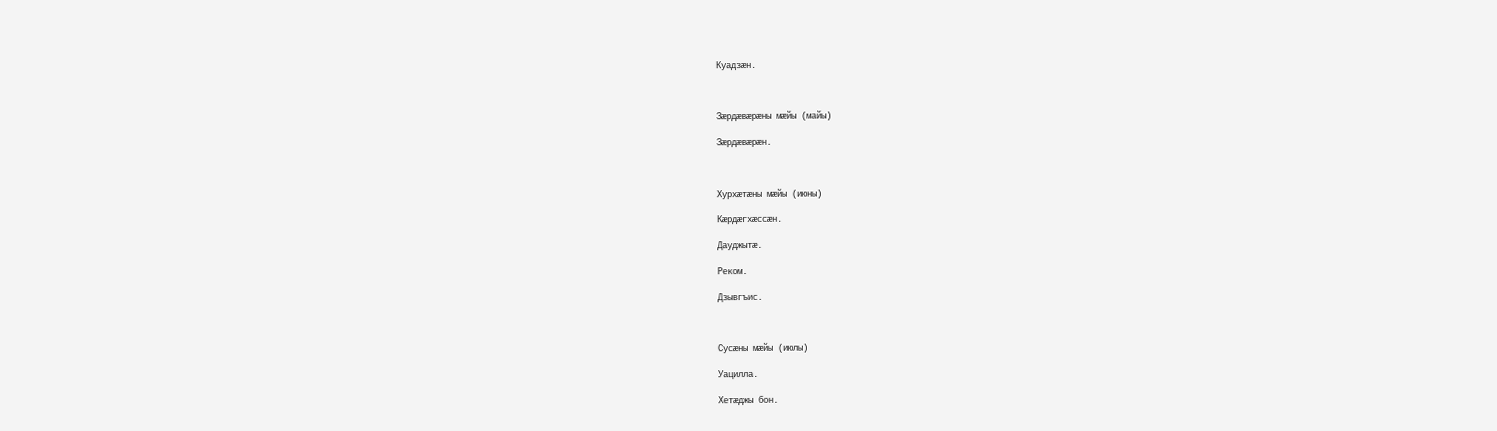Куадзæн.



Зæрдæвæрæны мæйы (майы)

Зæрдæвæрæн.



Хурхæтæны мæйы (июны)

Кæрдæгхæссæн.

Дауджытæ.

Реком.

Дзывгъис.



Сусæны мæйы (июлы)

Уацилла.

Хетæджы бон.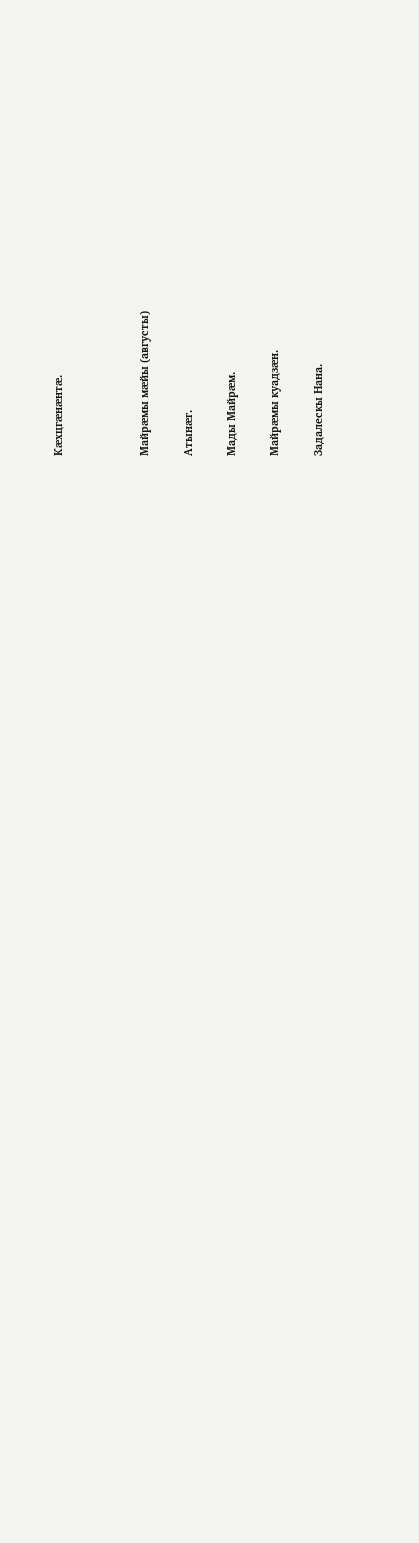Кæхцгæнæнтæ.



Майрæмы мæйы (августы)

Атынæг.

Мады Майрæм.

Майрæмы куадзæн.

Задалескы Нана.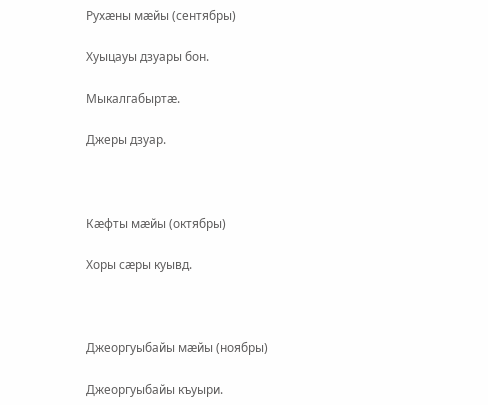Рухæны мæйы (сентябры)

Хуыцауы дзуары бон.

Мыкалгабыртæ.

Джеры дзуар.



Кæфты мæйы (октябры)

Хоры сæры куывд.



Джеоргуыбайы мæйы (ноябры)

Джеоргуыбайы къуыри.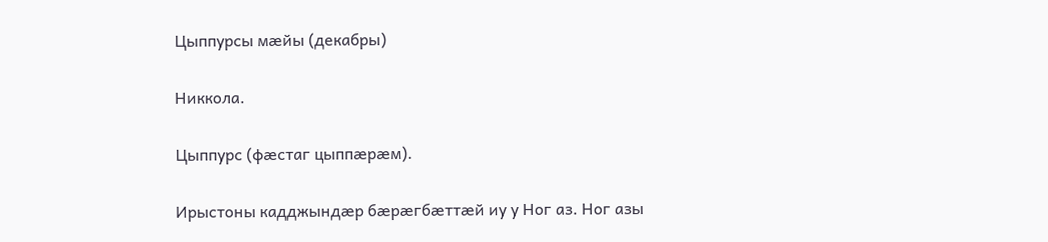Цыппурсы мæйы (декабры)

Никкола.

Цыппурс (фæстаг цыппæрæм).

Ирыстоны кадджындæр бæрæгбæттæй иу у Ног аз. Ног азы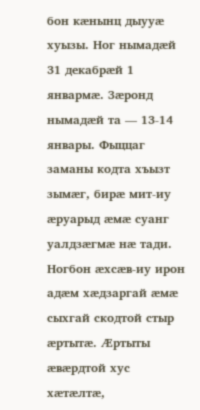бон кæнынц дыууæ хуызы. Ног нымадæй 31 декабрæй 1 январмæ. Зæронд нымадæй та — 13-14 январы. Фыццаг заманы кодта хъызт зымæг, бирæ мит-иу æруарыд æмæ суанг уалдзæгмæ нæ тади. Ногбон æхсæв-иу ирон адæм хæдзаргай æмæ сыхгай скодтой стыр æртытæ. Æртыты æвæрдтой хус хæтæлтæ,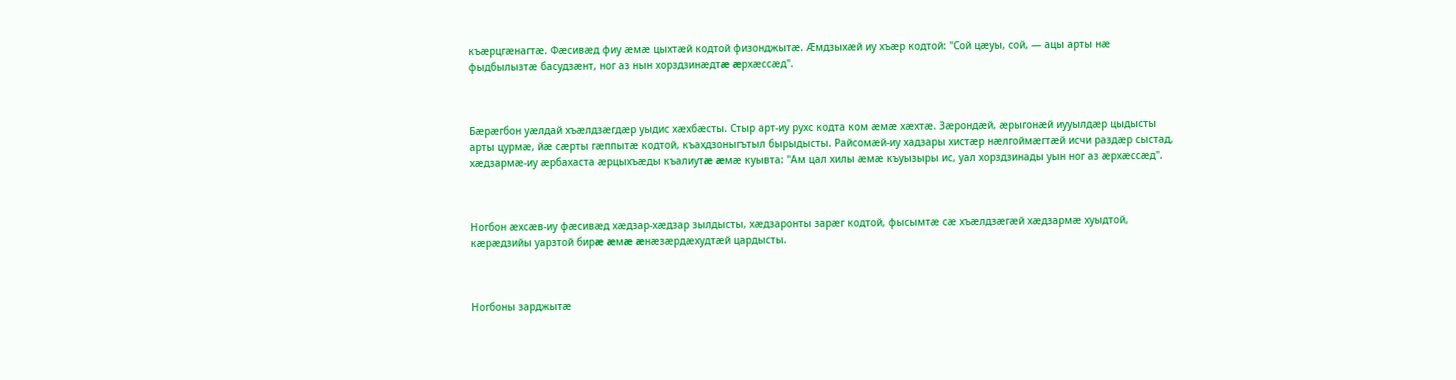къæрцгæнагтæ. Фæсивæд фиу æмæ цыхтæй кодтой физонджытæ. Æмдзыхæй иу хъæр кодтой: "Сой цæуы, сой, — ацы арты нæ фыдбылызтæ басудзæнт, ног аз нын хорздзинæдтæ æрхæссæд".



Бæрæгбон уæлдай хъæлдзæгдæр уыдис хæхбæсты. Стыр арт-иу рухс кодта ком æмæ хæхтæ. Зæрондæй, æрыгонæй иууылдæр цыдысты арты цурмæ, йæ сæрты гæппытæ кодтой, къахдзоныгътыл бырыдысты. Райсомæй-иу хадзары хистæр нæлгоймæгтæй исчи раздæр сыстад, хæдзармæ-иу æрбахаста æрцыхъæды къалиутæ æмæ куывта: "Ам цал хилы æмæ къуызыры ис, уал хорздзинады уын ног аз æрхæссæд".



Ногбон æхсæв-иу фæсивæд хæдзар-хæдзар зылдысты, хæдзаронты зарæг кодтой, фысымтæ сæ хъæлдзæгæй хæдзармæ хуыдтой, кæрæдзийы уарзтой бирæ æмæ æнæзæрдæхудтæй цардысты.



Ногбоны зарджытæ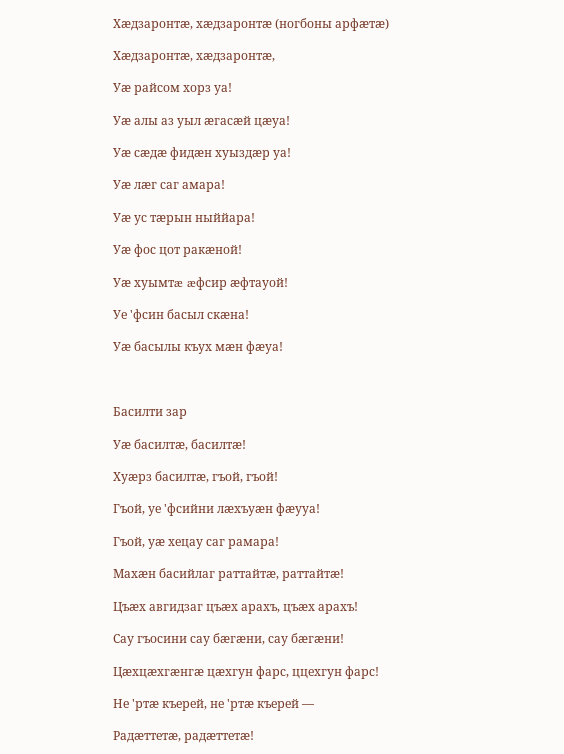Хæдзаронтæ, хæдзаронтæ (ногбоны арфæтæ)

Хæдзаронтæ, хæдзаронтæ,

Уæ райсом хорз уа!

Уæ алы аз уыл æгасæй цæуа!

Уæ сæдæ фидæн хуыздæр уа!

Уæ лæг саг амара!

Уæ ус тæрын ныййара!

Уæ фос цот ракæной!

Уæ хуымтæ æфсир æфтауой!

Уе 'фсин басыл скæна!

Уæ басылы къух мæн фæуа!



Басилти зар

Уæ басилтæ, басилтæ!

Хуæрз басилтæ, гъой, гъой!

Гъой, уе 'фсийни лæхъуæн фæууа!

Гъой, уæ хецау саг рамара!

Махæн басийлаг раттайтæ, раттайтæ!

Цъæх авгидзаг цъæх арахъ, цъæх арахъ!

Сау гъосини сау бæгæни, сау бæгæни!

Цæхцæхгæнгæ цæхгун фарс, ццехгун фарс!

Не 'ртæ къерей, не 'ртæ къерей —

Радæттетæ, радæттетæ!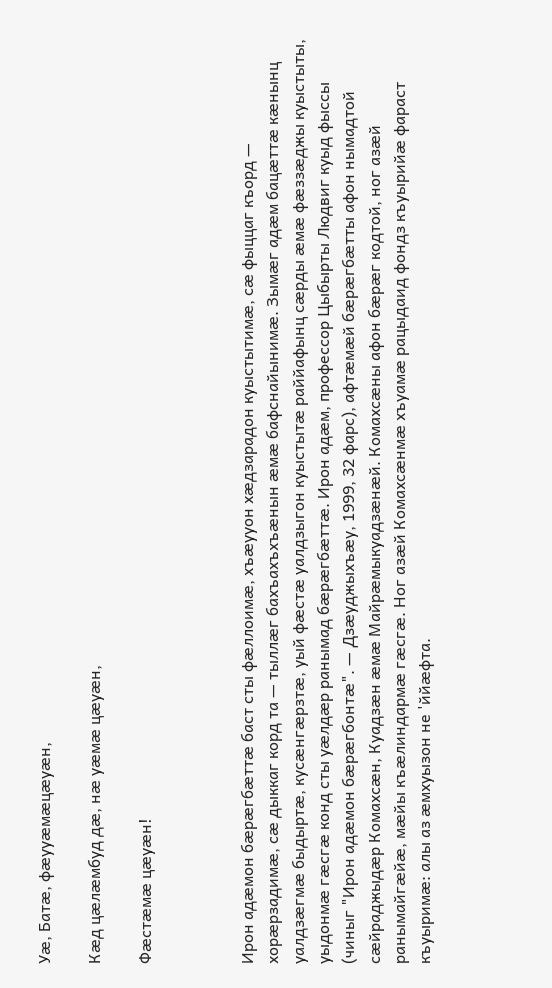Уæ, Батæ, фæууæмæцæуæн,

Кæд цæлæмбуд дæ, нæ уæмæ цæуæн,

Фæстæмæ цæуæн!



Ирон адæмон бæрæгбæттæ баст сты фæллоимæ, хъæууон хæдзарадон куыстытимæ, сæ фыццаг къорд — хорæрзадимæ, сæ дыккаг корд та — тыллæг бахъахъхъæнын æмæ бафснайынимæ. Зымæг адæм бацæттæ кæнынц уалдзæгмæ быдыртæ, кусæнгæрзтæ, уый фæстæ уалдзыгон куыстытæ раййафынц сæрды æмæ фæззæджы куыстыты, уыдонмæ гæсгæ конд сты уæлдæр ранымад бæрæгбæттæ. Ирон адæм, профессор Цыбырты Людвиг куыд фыссы (чиныг "Ирон адæмон бæрæгбонтæ". — Дзæуджыхъæу, 1999, 32 фарс), афтæмæй бæрæгбæтты афон нымадтой сæйраджыдæр Комахсæн, Куадзæн æмæ Майрæмыкуадзæнæй. Комахсæны афон бæрæг кодтой, ног азæй ранымайгæйæ, мæйы къæлиндармæ гæсгæ. Ног азæй Комахсæнмæ хъуамæ рацыдаид фондз къуырийæ фараст къуыримæ: алы аз æмхуызон не 'ййæфта.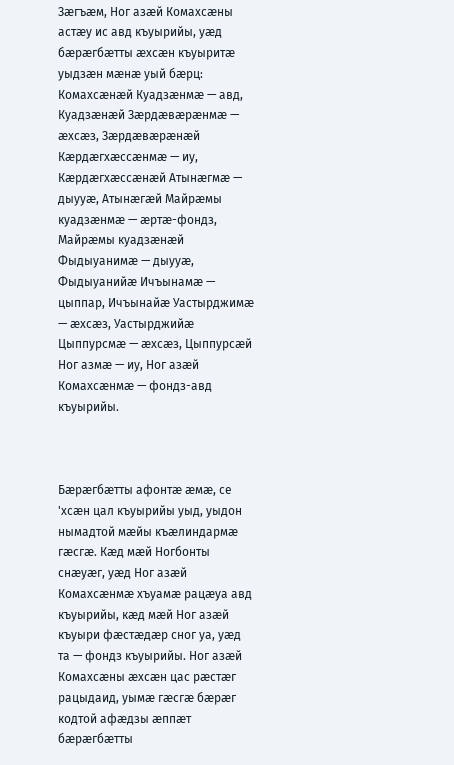Зæгъæм, Ног азæй Комахсæны астæу ис авд къуырийы, уæд бæрæгбæтты æхсæн къуыритæ уыдзæн мæнæ уый бæрц: Комахсæнæй Куадзæнмæ — авд, Куадзæнæй Зæрдæвæрæнмæ — æхсæз, Зæрдæвæрæнæй Кæрдæгхæссæнмæ — иу, Кæрдæгхæссæнæй Атынæгмæ — дыууæ, Атынæгæй Майрæмы куадзæнмæ — æртæ-фондз, Майрæмы куадзæнæй Фыдыуанимæ — дыууæ, Фыдыуанийæ Ичъынамæ — цыппар, Ичъынайæ Уастырджимæ — æхсæз, Уастырджийæ Цыппурсмæ — æхсæз, Цыппурсæй Ног азмæ — иу, Ног азæй Комахсæнмæ — фондз-авд къуырийы.



Бæрæгбæтты афонтæ æмæ, се 'хсæн цал къуырийы уыд, уыдон нымадтой мæйы къæлиндармæ гæсгæ. Кæд мæй Ногбонты снæуæг, уæд Ног азæй Комахсæнмæ хъуамæ рацæуа авд къуырийы, кæд мæй Ног азæй къуыри фæстæдæр сног уа, уæд та — фондз къуырийы. Ног азæй Комахсæны æхсæн цас рæстæг рацыдаид, уымæ гæсгæ бæрæг кодтой афæдзы æппæт бæрæгбæтты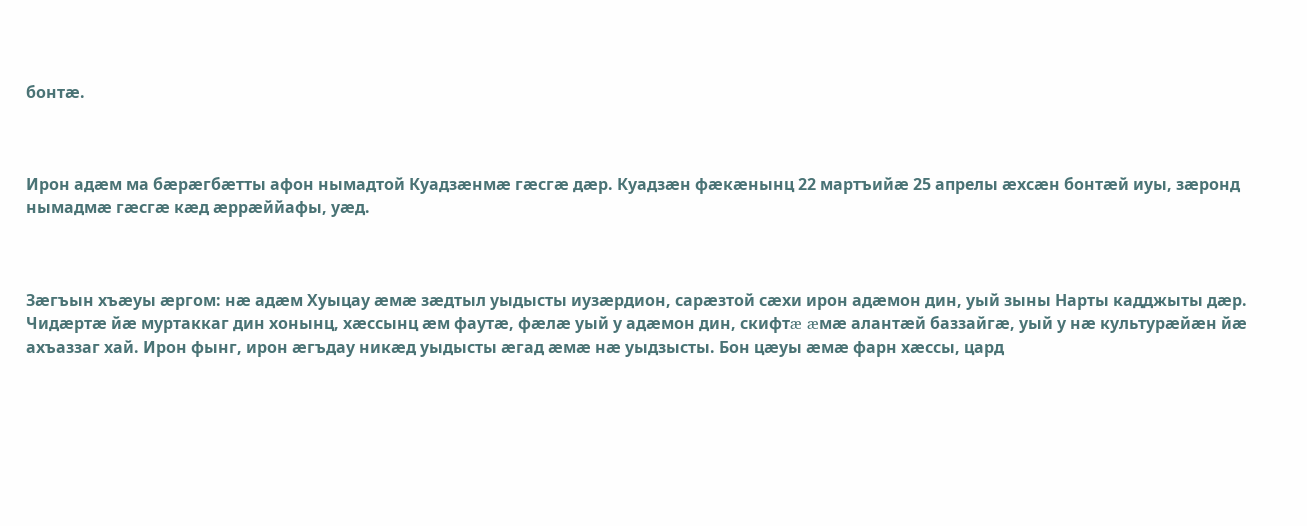бонтæ.



Ирон адæм ма бæрæгбæтты афон нымадтой Куадзæнмæ гæсгæ дæр. Куадзæн фæкæнынц 22 мартъийæ 25 апрелы æхсæн бонтæй иуы, зæронд нымадмæ гæсгæ кæд æррæййафы, уæд.



Зæгъын хъæуы æргом: нæ адæм Хуыцау æмæ зæдтыл уыдысты иузæрдион, сарæзтой сæхи ирон адæмон дин, уый зыны Нарты кадджыты дæр. Чидæртæ йæ муртаккаг дин хонынц, хæссынц æм фаутæ, фæлæ уый у адæмон дин, скифтæ æмæ алантæй баззайгæ, уый у нæ культурæйæн йæ ахъаззаг хай. Ирон фынг, ирон æгъдау никæд уыдысты æгад æмæ нæ уыдзысты. Бон цæуы æмæ фарн хæссы, цард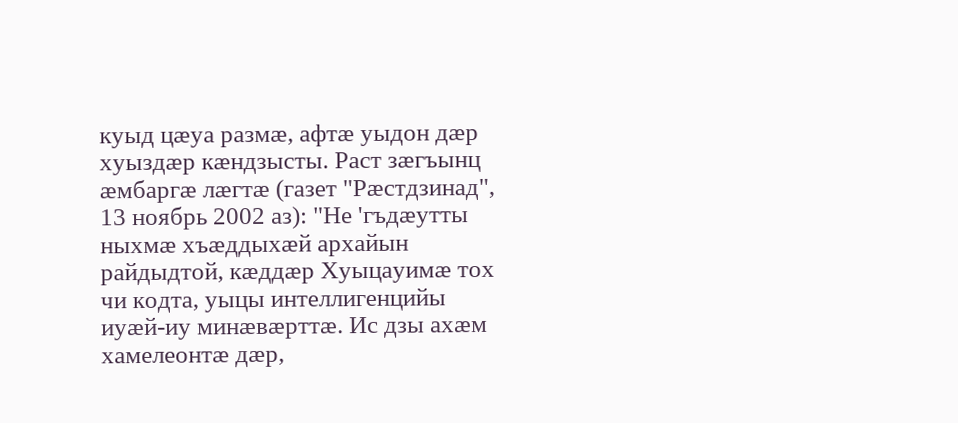куыд цæуа размæ, афтæ уыдон дæр хуыздæр кæндзысты. Раст зæгъынц æмбаргæ лæгтæ (газет "Рæстдзинад", 13 ноябрь 2002 аз): "Не 'гъдæутты ныхмæ хъæддыхæй архайын райдыдтой, кæддæр Хуыцауимæ тох чи кодта, уыцы интеллигенцийы иуæй-иу минæвæрттæ. Ис дзы ахæм хамелеонтæ дæр,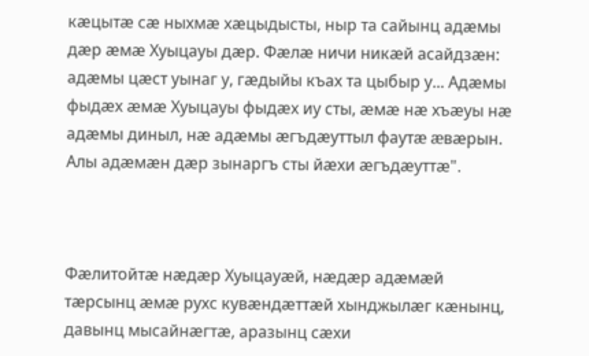кæцытæ сæ ныхмæ хæцыдысты, ныр та сайынц адæмы дæр æмæ Хуыцауы дæр. Фæлæ ничи никæй асайдзæн: адæмы цæст уынаг у, гæдыйы къах та цыбыр у... Адæмы фыдæх æмæ Хуыцауы фыдæх иу сты, æмæ нæ хъæуы нæ адæмы диныл, нæ адæмы æгъдæуттыл фаутæ æвæрын. Алы адæмæн дæр зынаргъ сты йæхи æгъдæуттæ".



Фæлитойтæ нæдæр Хуыцауæй, нæдæр адæмæй тæрсынц æмæ рухс кувæндæттæй хынджылæг кæнынц, давынц мысайнæгтæ, аразынц сæхи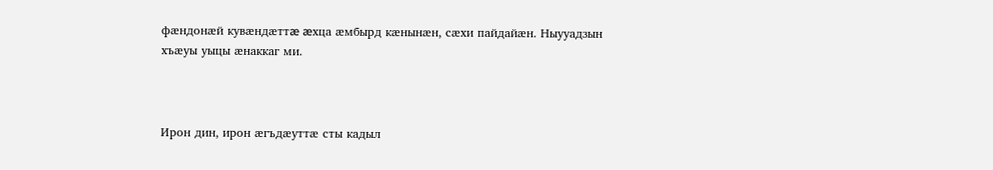фæндонæй кувæндæттæ æхца æмбырд кæнынæн, сæхи пайдайæн. Ныууадзын хъæуы уыцы æнаккаг ми.



Ирон дин, ирон æгъдæуттæ сты кадыл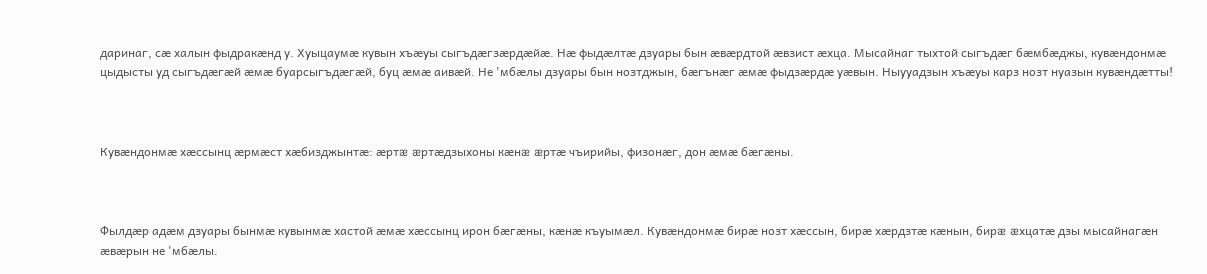даринаг, сæ халын фыдракæнд у. Хуыцаумæ кувын хъæуы сыгъдæгзæрдæйæ. Нæ фыдæлтæ дзуары бын æвæрдтой æвзист æхца. Мысайнаг тыхтой сыгъдæг бæмбæджы, кувæндонмæ цыдысты уд сыгъдæгæй æмæ буарсыгъдæгæй, буц æмæ аивæй. Не 'мбæлы дзуары бын нозтджын, бæгънæг æмæ фыдзæрдæ уæвын. Ныууадзын хъæуы карз нозт нуазын кувæндæтты!



Кувæндонмæ хæссынц æрмæст хæбизджынтæ: æртæ æртæдзыхоны кæнæ æртæ чъирийы, физонæг, дон æмæ бæгæны.



Фылдæр адæм дзуары бынмæ кувынмæ хастой æмæ хæссынц ирон бæгæны, кæнæ къуымæл. Кувæндонмæ бирæ нозт хæссын, бирæ хæрдзтæ кæнын, бирæ æхцатæ дзы мысайнагæн æвæрын не 'мбæлы.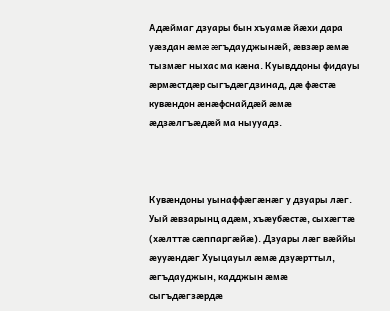Адæймаг дзуары бын хъуамæ йæхи дара уæздан æмæ æгъдауджынæй, æвзæр æмæ тызмæг ныхас ма кæна. Куывддоны фидауы æрмæстдæр сыгъдæгдзинад, дæ фæстæ кувæндон æнæфснайдæй æмæ æдзæлгъæдæй ма ныууадз.



Кувæндоны уынаффæгæнæг у дзуары лæг. Уый æвзарынц адæм, хъæубæстæ, сыхæгтæ (хæлттæ сæппаргæйæ). Дзуары лæг вæййы æууæндæг Хуыцауыл æмæ дзуæрттыл, æгъдауджын, кадджын æмæ сыгъдæгзæрдæ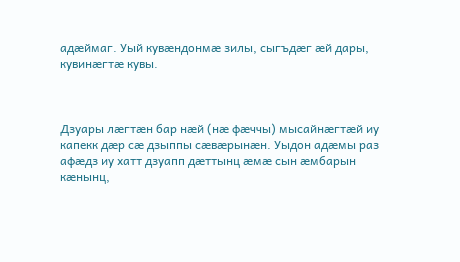адæймаг. Уый кувæндонмæ зилы, сыгъдæг æй дары, кувинæгтæ кувы.



Дзуары лæгтæн бар нæй (нæ фæччы) мысайнæгтæй иу капекк дæр сæ дзыппы сæвæрынæн. Уыдон адæмы раз афæдз иу хатт дзуапп дæттынц æмæ сын æмбарын кæнынц,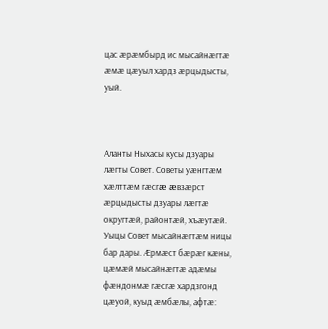цас æрæмбырд ис мысайнæгтæ æмæ цæуыл хардз æрцыдысты, уый.



Аланты Ныхасы кусы дзуары лæгты Совет. Советы уæнгтæм хæлттæм гæсгæ æвзæрст æрцыдысты дзуары лæгтæ округтæй, районтæй, хъæутæй. Уыцы Совет мысайнæгтæм ницы бар дары. Æрмæст бæрæг кæны, цæмæй мысайнæгтæ адæмы фæндонмæ гæсгæ хардзгонд цæуой, куыд æмбæлы, афтæ: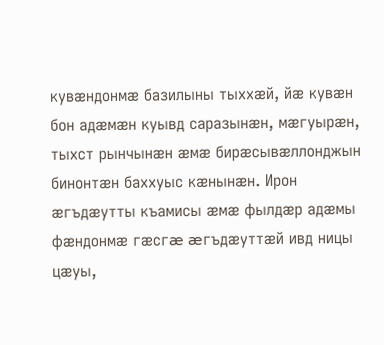кувæндонмæ базилыны тыххæй, йæ кувæн бон адæмæн куывд саразынæн, мæгуырæн, тыхст рынчынæн æмæ бирæсывæллонджын бинонтæн баххуыс кæнынæн. Ирон æгъдæутты къамисы æмæ фылдæр адæмы фæндонмæ гæсгæ æгъдæуттæй ивд ницы цæуы,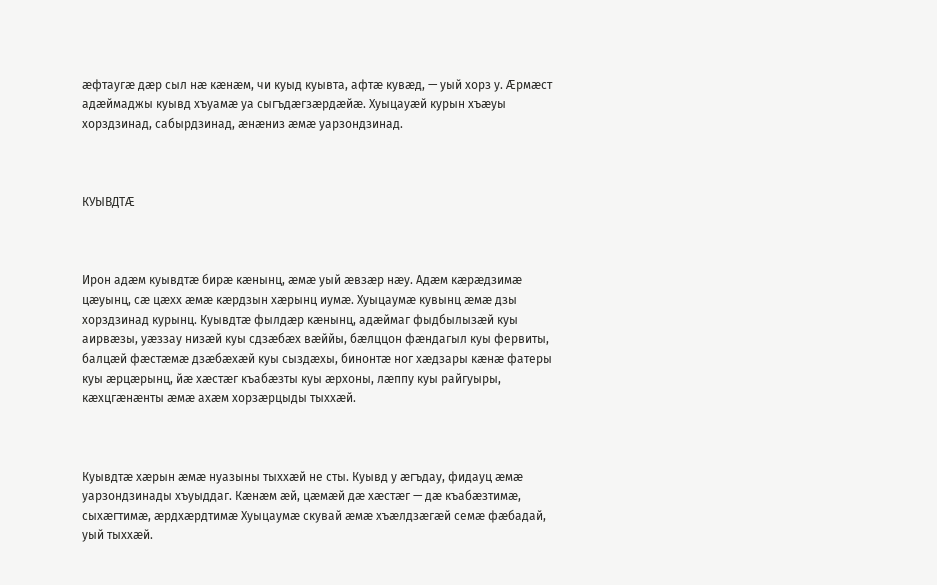æфтаугæ дæр сыл нæ кæнæм, чи куыд куывта, афтæ кувæд, — уый хорз у. Æрмæст адæймаджы куывд хъуамæ уа сыгъдæгзæрдæйæ. Хуыцауæй курын хъæуы хорздзинад, сабырдзинад, æнæниз æмæ уарзондзинад.



КУЫВДТÆ



Ирон адæм куывдтæ бирæ кæнынц, æмæ уый æвзæр нæу. Адæм кæрæдзимæ цæуынц, сæ цæхх æмæ кæрдзын хæрынц иумæ. Хуыцаумæ кувынц æмæ дзы хорздзинад курынц. Куывдтæ фылдæр кæнынц, адæймаг фыдбылызæй куы аирвæзы, уæззау низæй куы сдзæбæх вæййы, бæлццон фæндагыл куы фервиты, балцæй фæстæмæ дзæбæхæй куы сыздæхы, бинонтæ ног хæдзары кæнæ фатеры куы æрцæрынц, йæ хæстæг къабæзты куы æрхоны, лæппу куы райгуыры, кæхцгæнæнты æмæ ахæм хорзæрцыды тыххæй.



Куывдтæ хæрын æмæ нуазыны тыххæй не сты. Куывд у æгъдау, фидауц æмæ уарзондзинады хъуыддаг. Кæнæм æй, цæмæй дæ хæстæг — дæ къабæзтимæ, сыхæгтимæ, æрдхæрдтимæ Хуыцаумæ скувай æмæ хъæлдзæгæй семæ фæбадай, уый тыххæй.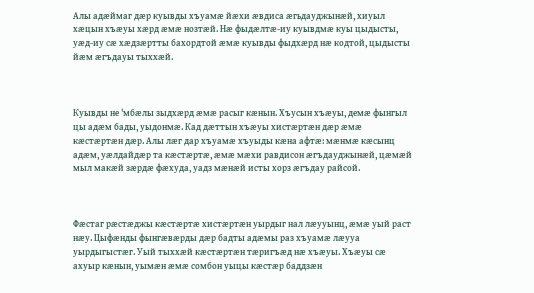Алы адæймаг дæр куывды хъуамæ йæхи æвдиса æгьдауджынæй, хиуыл хæцын хъæуы хæрд æмæ нозтæй. Нæ фыдæлтæ-иу куывдмæ куы цыдысты, уæд-иу сæ хæдзæртты бахордтой æмæ куывды фыдхæрд нæ кодтой, цыдысты йæм æгъдауы тыххæй.



Куывды не 'мбæлы зыдхæрд æмæ расыг кæнын. Хъусын хъæуы, демæ фынгыл цы адæм бады, уыдонмæ. Кад дæттын хъæуы хистæртæн дæр æмæ кæстæртæн дæр. Алы лæг дар хъуамæ хъуыды кæна афтæ: мæнмæ кæсынц адæм, уæлдайдæр та кæстæртæ, æмæ мæхи равдисон æгъдауджынæй, цæмæй мыл макæй зæрдæ фæхуда, уадз мæнæй исты хорз æгъдау райсой.



Фæстаг рæстæджы кæстæртæ хистæртæн уырдыг нал лæууынц, æмæ уый раст нæу. Цыфæнды фынгæвæрды дæр бадты адæмы раз хъуамæ лæууа уырдыгыстæг. Уый тыххæй кæстæртæн тæригъæд нæ хъæуы. Хъæуы сæ ахуыр кæнын, уымæн æмæ сомбон уыцы кæстæр баддзæн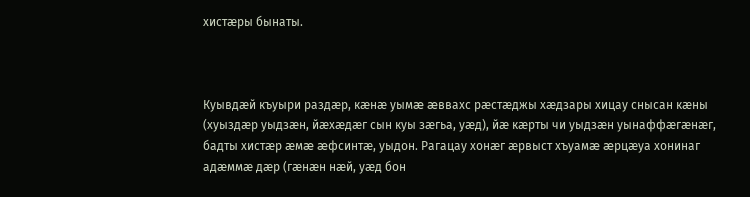хистæры бынаты.



Куывдæй къуыри раздæр, кæнæ уымæ æввахс рæстæджы хæдзары хицау снысан кæны (хуыздæр уыдзæн, йæхæдæг сын куы зæгьа, уæд), йæ кæрты чи уыдзæн уынаффæгæнæг, бадты хистæр æмæ æфсинтæ, уыдон. Рагацау хонæг æрвыст хъуамæ æрцæуа хонинаг адæммæ дæр (гæнæн нæй, уæд бон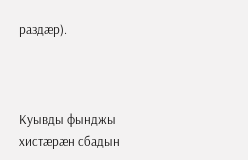раздæр).



Куывды фынджы хистæрæн сбадын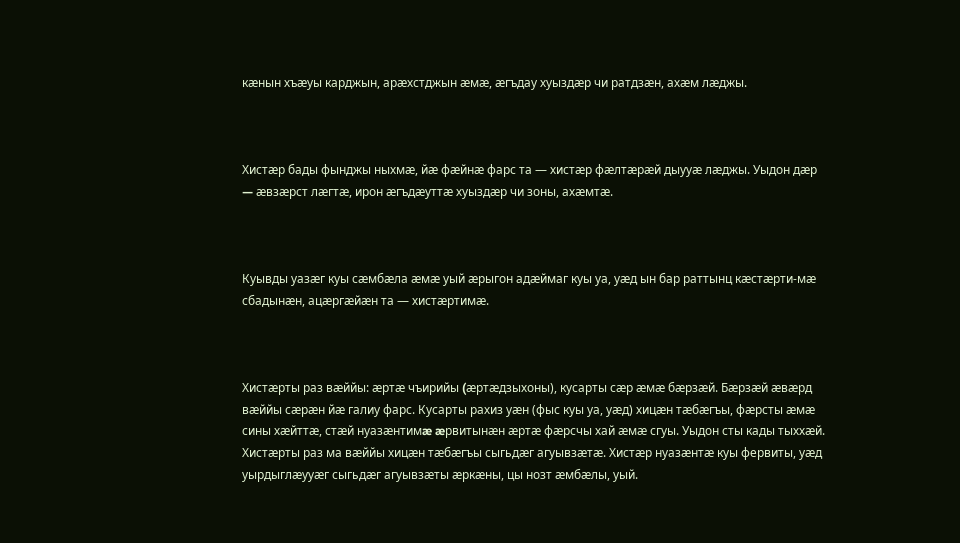кæнын хъæуы карджын, арæхстджын æмæ, æгъдау хуыздæр чи ратдзæн, ахæм лæджы.



Хистæр бады фынджы ныхмæ, йæ фæйнæ фарс та — хистæр фæлтæрæй дыууæ лæджы. Уыдон дæр — æвзæрст лæгтæ, ирон æгъдæуттæ хуыздæр чи зоны, ахæмтæ.



Куывды уазæг куы сæмбæла æмæ уый æрыгон адæймаг куы уа, уæд ын бар раттынц кæстæрти-мæ сбадынæн, ацæргæйæн та — хистæртимæ.



Хистæрты раз вæййы: æртæ чъирийы (æртæдзыхоны), кусарты сæр æмæ бæрзæй. Бæрзæй æвæрд вæййы сæрæн йæ галиу фарс. Кусарты рахиз уæн (фыс куы уа, уæд) хицæн тæбæгъы, фæрсты æмæ сины хæйттæ, стæй нуазæнтимæ æрвитынæн æртæ фæрсчы хай æмæ сгуы. Уыдон сты кады тыххæй. Хистæрты раз ма вæййы хицæн тæбæгъы сыгьдæг агуывзæтæ. Хистæр нуазæнтæ куы фервиты, уæд уырдыглæууæг сыгьдæг агуывзæты æркæны, цы нозт æмбæлы, уый.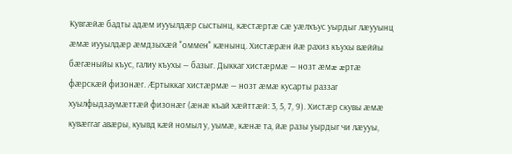Кувгæйæ бадты адæм иууылдæр сыстынц, кæстæртæ сæ уæлхъус уырдыг лæууынц æмæ иууылдæр æмдзыхæй "оммен" кæнынц. Хистæрæн йæ рахиз къухы вæййы бæгæныйы къус, галиу къухы — базыг. Дыккаг хистæрмæ — нозт æмæ æртæ фæрскæй физонæг. Æртыккаг хистæрмæ — нозт æмæ кусарты раззаг хуылфыдзаумæттæй физонæг (æнæ къай хæйттæй: 3, 5, 7, 9). Хистæр скувы æмæ кувæггаг авæры, куывд кæй номыл у, уымæ, кæнæ та, йæ разы уырдыг чи лæууы,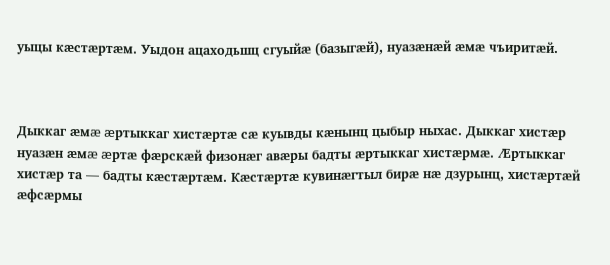уыцы кæстæртæм. Уыдон ацаходьшц сгуыйæ (базыгæй), нуазæнæй æмæ чъиритæй.



Дыккаг æмæ æртыккаг хистæртæ сæ куывды кæнынц цыбыр ныхас. Дыккаг хистæр нуазæн æмæ æртæ фæрскæй физонæг авæры бадты æртыккаг хистæрмæ. Æртыккаг хистæр та — бадты кæстæртæм. Кæстæртæ кувинæгтыл бирæ нæ дзурынц, хистæртæй æфсæрмы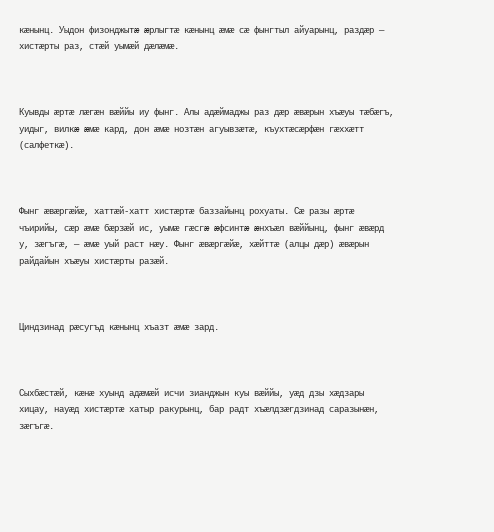кæнынц. Уыдон физонджытæ æрлыгтæ кæнынц æмæ сæ фынгтыл айуарынц, раздæр — хистæрты раз, стæй уымæй дæлæмæ.



Куывды æртæ лæгæн вæййы иу фынг. Алы адæймаджы раз дæр æвæрын хъæуы тæбæгъ, уидыг, вилкæ æмæ кард, дон æмæ нозтæн агуывзæтæ, къухтæсæрфæн гæххæтт (салфеткæ).



Фынг æвæргæйæ, хаттæй-хатт хистæртæ баззайынц рохуаты. Сæ разы æртæ чъирийы, сæр æмæ бæрзæй ис, уымæ гæсгæ æфсинтæ æнхъæл вæййынц, фынг æвæрд у, зæгъгæ, — æмæ уый раст нæу. Фынг æвæргæйæ, хæйттæ (алцы дæр) æвæрын райдайын хъæуы хистæрты разæй.



Циндзинад рæсугъд кæнынц хъазт æмæ зард.



Сыхбæстæй, кæнæ хуынд адæмæй исчи зианджын куы вæййы, уæд дзы хæдзары хицау, науæд хистæртæ хатыр ракурынц, бар радт хъæлдзæгдзинад саразынæн, зæгъгæ.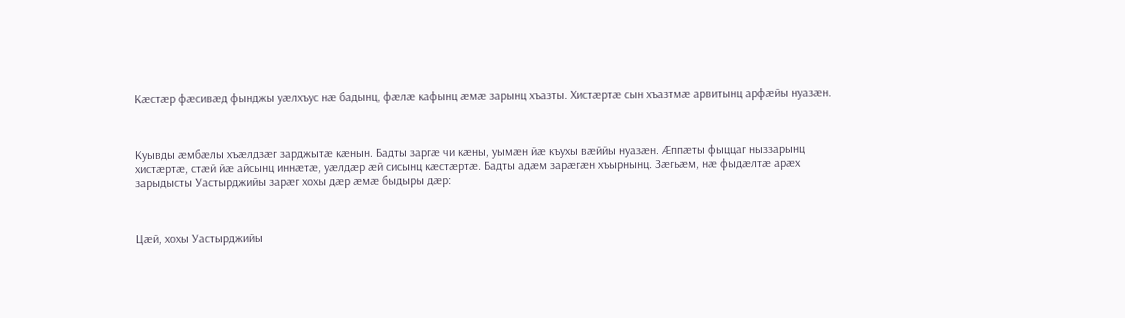Кæстæр фæсивæд фынджы уæлхъус нæ бадынц, фæлæ кафынц æмæ зарынц хъазты. Хистæртæ сын хъазтмæ арвитынц арфæйы нуазæн.



Куывды æмбæлы хъæлдзæг зарджытæ кæнын. Бадты заргæ чи кæны, уымæн йæ къухы вæййы нуазæн. Æппæты фыццаг ныззарынц хистæртæ, стæй йæ айсынц иннæтæ, уæлдæр æй сисынц кæстæртæ. Бадты адæм зарæгæн хъырнынц. Зæгьæм, нæ фыдæлтæ арæх зарыдысты Уастырджийы зарæг хохы дæр æмæ быдыры дæр:



Цæй, хохы Уастырджийы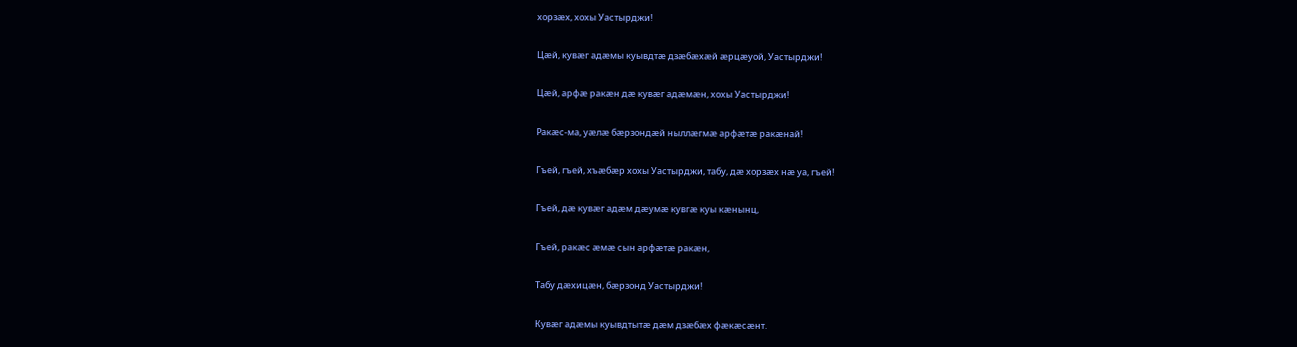хорзæх, хохы Уастырджи!

Цæй, кувæг адæмы куывдтæ дзæбæхæй æрцæуой, Уастырджи!

Цæй, арфæ ракæн дæ кувæг адæмæн, хохы Уастырджи!

Ракæс-ма, уæлæ бæрзондæй ныллæгмæ арфæтæ ракæнай!

Гъей, гъей, хъæбæр хохы Уастырджи, табу, дæ хорзæх нæ уа, гъей!

Гъей, дæ кувæг адæм дæумæ кувгæ куы кæнынц,

Гъей, ракæс æмæ сын арфæтæ ракæн,

Табу дæхицæн, бæрзонд Уастырджи!

Кувæг адæмы куывдтытæ дæм дзæбæх фæкæсæнт.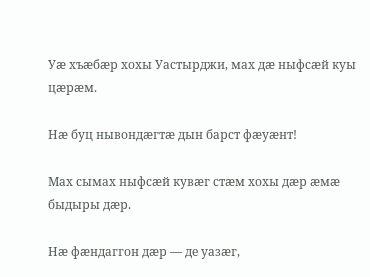Уæ хъæбæр хохы Уастырджи, мах дæ ныфсæй куы цæрæм.

Нæ буц нывондæгтæ дын барст фæуæнт!

Мах сымах ныфсæй кувæг стæм хохы дæр æмæ быдыры дæр.

Нæ фæндаггон дæр — де уазæг,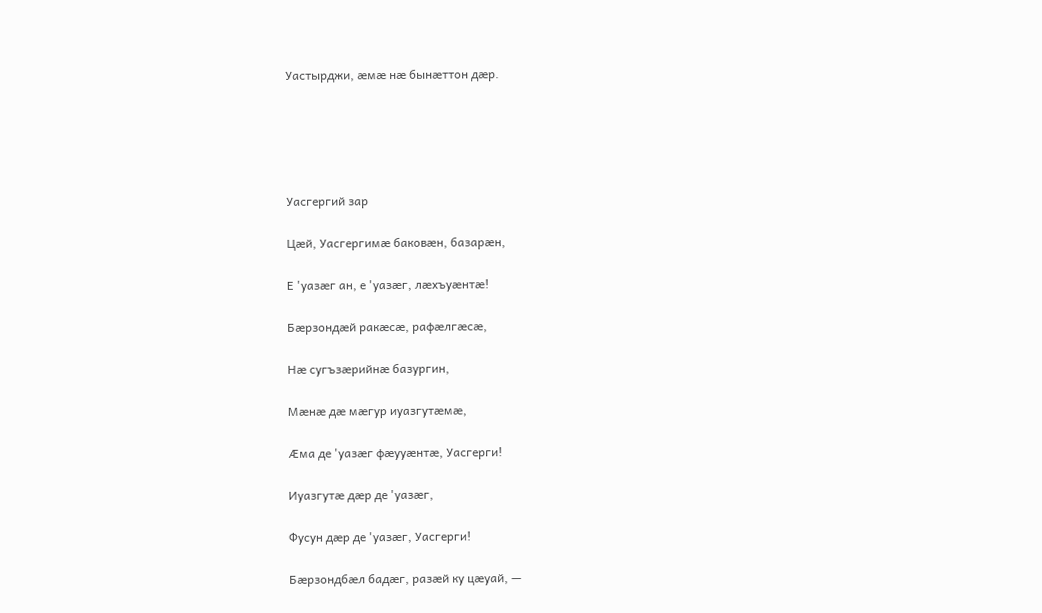Уастырджи, æмæ нæ бынæттон дæр.





Уасгергий зар

Цæй, Уасгергимæ баковæн, базарæн,

Е 'уазæг ан, е 'уазæг, лæхъуæнтæ!

Бæрзондæй ракæсæ, рафæлгæсæ,

Нæ сугъзæрийнæ базургин,

Мæнæ дæ мæгур иуазгутæмæ,

Æма де 'уазæг фæууæнтæ, Уасгерги!

Иуазгутæ дæр де 'уазæг,

Фусун дæр де 'уазæг, Уасгерги!

Бæрзондбæл бадæг, разæй ку цæуай, —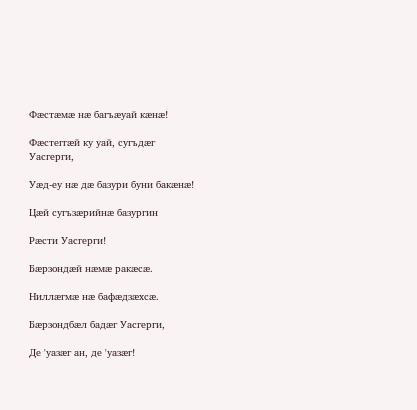Фæстæмæ нæ багъæуай кæнæ!

Фæстеггæй ку уай, сугъдæг Уасгерги,

Уæд-еу нæ дæ базури буни бакæнæ!

Цæй сугъзæрийнæ базургин

Рæсти Уасгерги!

Бæрзондæй нæмæ ракæсæ.

Ниллæгмæ нæ бафæдзæхсæ.

Бæрзондбæл бадæг Уасгерги,

Де 'уазæг ан, де 'уазæг!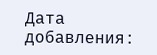Дата добавления: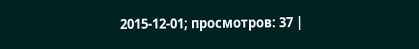2015-12-01; просмотров: 37 |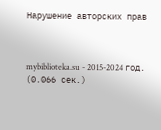Нарушение авторских прав



mybiblioteka.su - 2015-2024 год. (0.066 сек.)